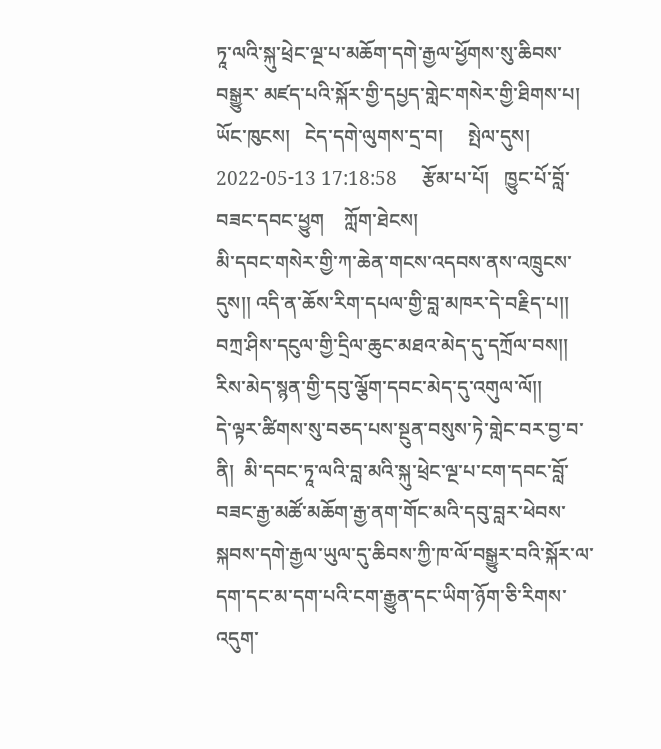ཏཱ་ལའི་སྐུ་ཕྲེང་ལྔ་པ་མཆོག་དགེ་རྒྱལ་ཕྱོགས་སུ་ཆིབས་བསྒྱུར་ མཛད་པའི་སྐོར་གྱི་དཔྱད་གླེང་གསེར་གྱི་ཐིགས་པ།
ཡོང་ཁུངས།   ངེད་དགེ་ལུགས་དྲ་བ།     སྤེལ་དུས།  2022-05-13 17:18:58     རྩོམ་པ་པོ།   ཁྱུང་པོ་བློ་བཟང་དབང་ཕྱུག    ཀློག་ཐེངས།
མི་དབང་གསེར་གྱི་ཀ་ཆེན་གངས་འདབས་ནས་འཁྲུངས་དུས།། འདི་ན་ཆོས་རིག་དཔལ་གྱི་བླ་མཁར་དེ་བརྗིད་པ།།
བཀྲ་ཤིས་དངུལ་གྱི་དྲིལ་ཆུང་མཐའ་མེད་དུ་དཀྲོལ་བས།། རིས་མེད་སྙན་གྱི་དབུ་ལྕོག་དབང་མེད་དུ་འགུལ་ལོ།།
དེ་ལྟར་ཚིགས་སུ་བཅད་པས་སྔུན་བསུས་ཏེ་གླེང་བར་བྱ་བ་ནི།  མི་དབང་ཏཱ་ལའི་བླ་མའི་སྐུ་ཕྲེང་ལྔ་པ་ངག་དབང་བློ་བཟང་རྒྱ་མཚོ་མཆོག་རྒྱ་ནག་གོང་མའི་དབུ་བླར་ཕེབས་སྐབས་དགེ་རྒྱལ་ཡུལ་དུ་ཆིབས་ཀྱི་ཁ་ལོ་བསྒྱུར་བའི་སྐོར་ལ་དག་དང་མ་དག་པའི་ངག་རྒྱུན་དང་ཡིག་ཉོག་ཅི་རིགས་འདུག་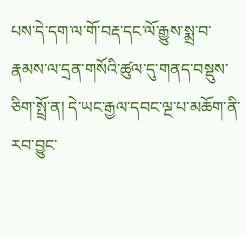པས་དེ་དག་ལ་གོ་བརྡ་དང་ལོ་རྒྱུས་སྨྲ་བ་རྣམས་ལ་དྲན་གསོའི་ཚུལ་དུ་གནད་བསྡུས་ཅིག་སྤྲོ་ན། དེ་ཡང་རྒྱལ་དབང་ལྔ་པ་མཆོག་ནི་རབ་བྱུང་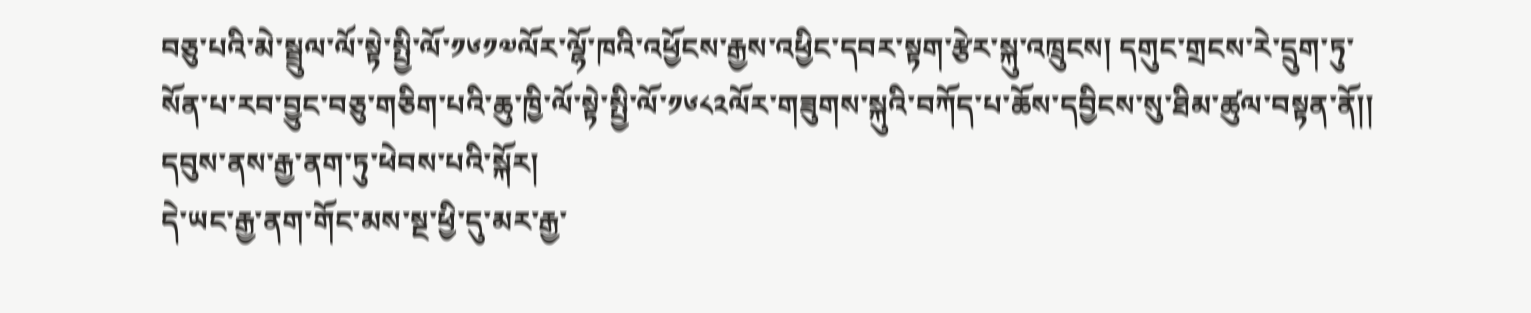བཅུ་པའི་མེ་སྦྲུལ་ལོ་སྟེ་སྤྱི་ལོ་༡༦༡༧ལོར་ལྷོ་ཁའི་འཕྱོངས་རྒྱས་འཕྱིང་དབར་སྟག་རྩེར་སྐུ་འཁྲུངས། དགུང་གྲངས་རེ་དྲུག་ཏུ་སོན་པ་རབ་བྱུང་བཅུ་གཅིག་པའི་ཆུ་ཁྱི་ལོ་སྟེ་སྤྱི་ལོ་༡༦༨༢ལོར་གཟུགས་སྐུའི་བཀོད་པ་ཆོས་དབྱིངས་སུ་ཐིམ་ཚུལ་བསྟན་ནོ།།
དབུས་ནས་རྒྱ་ནག་ཏུ་ཕེབས་པའི་སྐོར།
དེ་ཡང་རྒྱ་ནག་གོང་མས་སྔ་ཕྱི་དུ་མར་རྒྱ་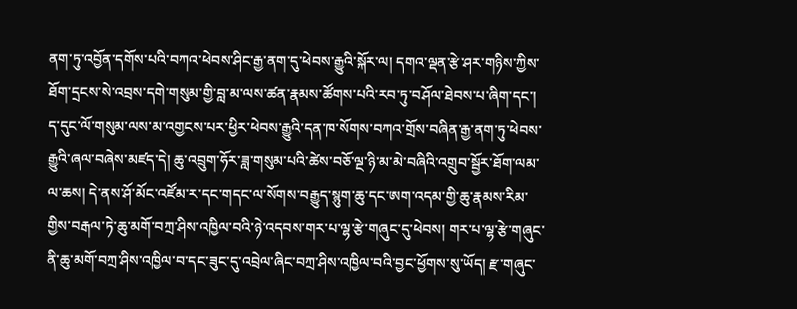ནག་ཏུ་འབྱོན་དགོས་པའི་བཀའ་ཕེབས་ཤིང་རྒྱ་ནག་དུ་ཕེབས་རྒྱུའི་སྐོར་ལ། དགའ་ལྡན་རྩེ་ཤར་གཉིས་ཀྱིས་ཐོག་དྲངས་སེ་འབྲས་དགེ་གསུམ་གྱི་བླ་མ་ལས་ཚན་རྣམས་ཚོགས་པའི་རབ་ཏུ་བཤོལ་ཐེབས་པ་ཞིག་དང་། ད་དུང་ལོ་གསུམ་ལས་མ་འགྱངས་པར་ཕྱིར་ཕེབས་རྒྱུའི་དན་ཁ་སོགས་བཀའ་གྲོས་བཞིན་རྒྱ་ནག་ཏུ་ཕེབས་རྒྱུའི་ཞལ་བཞེས་མཛད་དེ། ཆུ་འབྲུག་ཧོར་ཟླ་གསུམ་པའི་ཚེས་བཅོ་ལྔ་ཉི་མ་མེ་བཞིའི་འགྲུབ་སྦྱོར་ཐོག་ལམ་ལ་ཆས། དེ་ནས་ཤོ་མོང་འཛོམ་ར་དང་གདང་ལ་སོགས་བརྒྱུད་སྙུག་ཆུ་དང་ཨག་འདམ་གྱི་ཆུ་རྣམས་རིམ་གྱིས་བརྒལ་ཏེ་ཆུ་མགོ་བཀྲ་ཤིས་འཁྱིལ་བའི་ཉེ་འདབས་གར་པ་ལྷ་རྩེ་གཞུང་དུ་ཕེབས། གར་པ་ལྷ་རྩེ་གཞུང་ནི་ཆུ་མགོ་བཀྲ་ཤིས་འཁྱིལ་བ་དང་ཟུང་དུ་འབྲེལ་ཞིང་བཀྲ་ཤིས་འཁྱིལ་བའི་བྱང་ཕྱོགས་སུ་ཡོད། རྫ་གཞུང་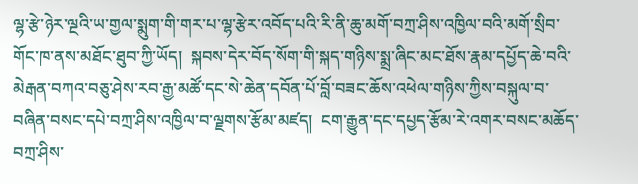ལྷ་རྩེ་ཉེར་ལྔའི་ཡ་གྱལ་སྨུག་གི་གར་པ་ལྷ་རྩེར་འབོད་པའི་རི་ནི་ཆུ་མགོ་བཀྲ་ཤིས་འཁྱིལ་བའི་མགོ་སྲིབ་གོང་ཁ་ནས་མཐོང་ཐུབ་ཀྱི་ཡོད།  སྐབས་དེར་བོད་སོག་གི་སྐད་གཉིས་སྨྲ་ཞིང་མང་ཐོས་རྣམ་དཔྱོད་ཆེ་བའི་མེརྒན་བཀའ་བཅུ་ཤེས་རབ་རྒྱ་མཚོ་དང་སེ་ཆེན་དབོན་པོ་བློ་བཟང་ཆོས་འཕེལ་གཉིས་ཀྱིས་བསྐུལ་བ་བཞིན་བསང་དཔེ་བཀྲ་ཤིས་འཁྱིལ་བ་ལྗགས་རྩོམ་མཛད།  ངག་རྒྱུན་དང་དཔྱད་རྩོམ་རེ་འགར་བསང་མཆོད་བཀྲ་ཤིས་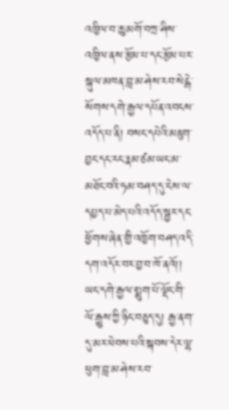འཁྱིལ་བ་ཆུ་མགོ་བཀྲ་ཤིས་འཁྱིལ་ནས་རྩོམ་པ་དང་རྩོམ་པར་སྐུལ་མཁན་བླ་མ་ཤེས་རབ་སེངྒེ་སོགས་དགེ་རྒྱལ་དཔོན་འབངས་འདོད་པ་ནི། བསང་དཔེའི་མཇུག་བྱང་དང་རང་རྣམ་ཙམ་ཡང་མ་མཐོང་བའི་ཧམ་བཤད་དུ་ངེས་ལ་དཔྱད་པ་མེད་པའི་འདོད་སྦྱར་དང་ཕྱོགས་ཞེན་གྱི་འཁྱོག་བཤད་འདི་དག་འདོར་བར་བྱ་བ་ཁོ་ནའོ།། ཡང་དགེ་རྒྱལ་སྨུག་པོ་ལྡོང་གི་ལོ་རྒྱུས་ཀྱི་ཉིང་བཅུད་དུ། རྒྱ་ནག་དུ་མར་ཕེབས་པའི་སྐབས་དེར་ལྷ་ཕུག་བླ་མ་ཤེས་རབ་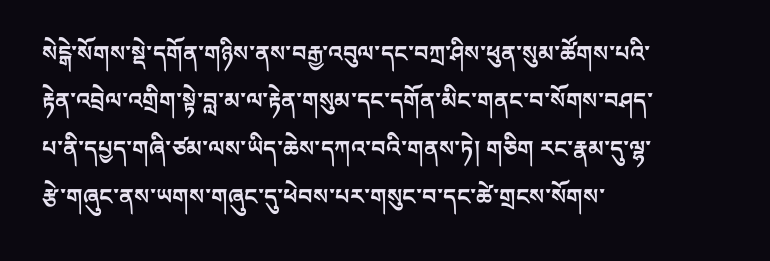སེངྒེ་སོགས་སྡེ་དགོན་གཉིས་ནས་བརྒྱ་འབུལ་དང་བཀྲ་ཤིས་ཕུན་སུམ་ཚོགས་པའི་རྟེན་འབྲེལ་འགྲིག་སྟེ་བླ་མ་ལ་རྟེན་གསུམ་དང་དགོན་མིང་གནང་བ་སོགས་བཤད་པ་ནི་དཔྱད་གཞི་ཙམ་ལས་ཡིད་ཆེས་དཀའ་བའི་གནས་ཏེ། གཅིག རང་རྣམ་དུ་ལྷ་རྩེ་གཞུང་ནས་ཡགས་གཞུང་དུ་ཕེབས་པར་གསུང་བ་དང་ཚེ་གྲངས་སོགས་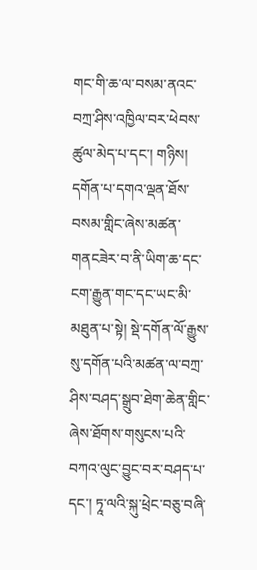གང་གི་ཆ་ལ་བསམ་ནའང་བཀྲ་ཤིས་འཁྱིལ་བར་ཕེབས་ཚུལ་མེད་པ་དང་། གཉིས།   དགོན་པ་དགའ་ལྡན་ཐོས་བསམ་གླིང་ཞེས་མཚན་གནངཟེར་བ་ནི་ཡིག་ཆ་དང་ངག་རྒྱུན་གང་དང་ཡང་མི་མཐུན་པ་སྟེ། སྡེ་དགོན་ལོ་རྒྱུས་སུ་དགོན་པའི་མཚན་ལ་བཀྲ་ཤིས་བཤད་སྒྲུབ་ཐེག་ཆེན་གླིང་ཞེས་ཐོགས་གསུངས་པའི་བཀའ་ལུང་བྱུང་བར་བཤད་པ་དང་། ཏཱ་ལའི་སྐུ་ཕྲེང་བཅུ་བཞི་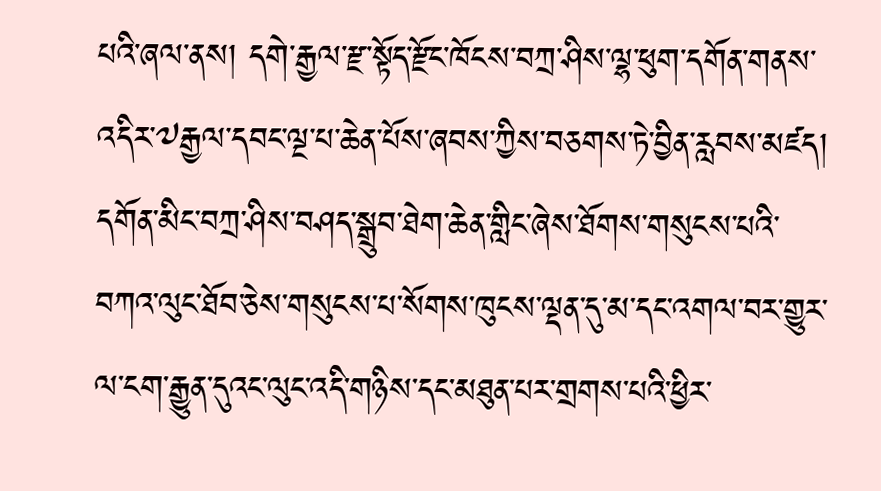པའི་ཞལ་ནས། དགེ་རྒྱལ་རྫ་སྟོད་རྫོང་ཁོངས་བཀྲ་ཤིས་ལྷ་ཕུག་དགོན་གནས་འདིར་༧རྒྱལ་དབང་ལྔ་པ་ཆེན་པོས་ཞབས་ཀྱིས་བཅགས་ཏེ་བྱིན་རླབས་མཛད། དགོན་མིང་བཀྲ་ཤིས་བཤད་སྒྲུབ་ཐེག་ཆེན་གླིང་ཞེས་ཐོགས་གསུངས་པའི་བཀའ་ལུང་ཐོབ་ཅེས་གསུངས་པ་སོགས་ཁུངས་ལྡན་དུ་མ་དང་འགལ་བར་གྱུར་ལ་ངག་རྒྱུན་དུའང་ལུང་འདི་གཉིས་དང་མཐུན་པར་གྲགས་པའི་ཕྱིར་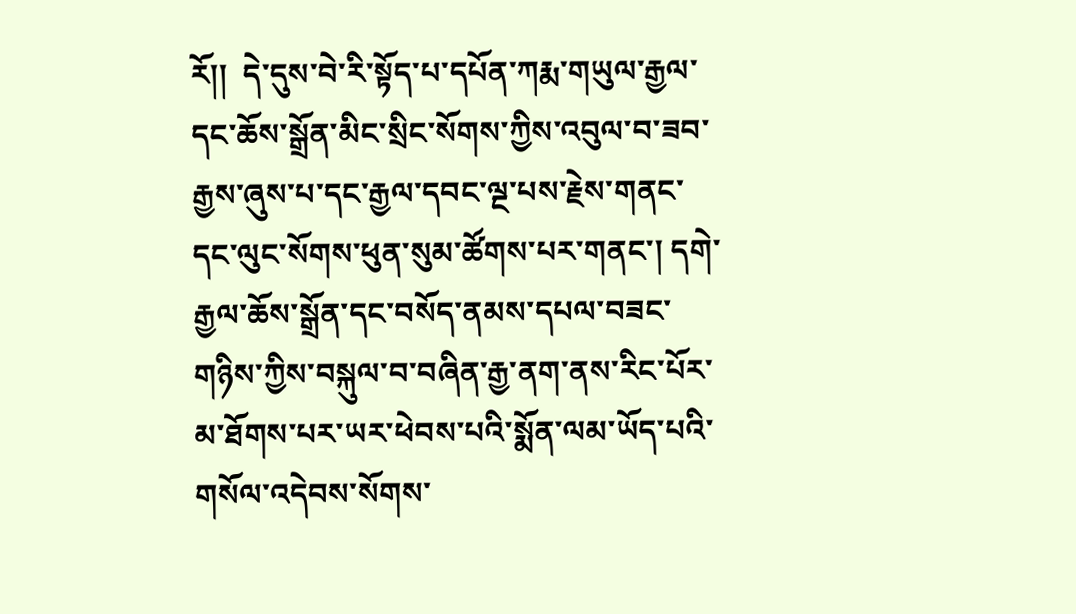རོ།།  དེ་དུས་བེ་རི་སྟོད་པ་དཔོན་ཀརྨ་གཡུལ་རྒྱལ་དང་ཆོས་སྒྲོན་མིང་སྲིང་སོགས་ཀྱིས་འབུལ་བ་ཟབ་རྒྱས་ཞུས་པ་དང་རྒྱལ་དབང་ལྔ་པས་རྗེས་གནང་དང་ལུང་སོགས་ཕུན་སུམ་ཚོགས་པར་གནང་། དགེ་རྒྱལ་ཆོས་སྒྲོན་དང་བསོད་ནམས་དཔལ་བཟང་གཉིས་ཀྱིས་བསྐུལ་བ་བཞིན་རྒྱ་ནག་ནས་རིང་པོར་མ་ཐོགས་པར་ཡར་ཕེབས་པའི་སྨོན་ལམ་ཡོད་པའི་གསོལ་འདེབས་སོགས་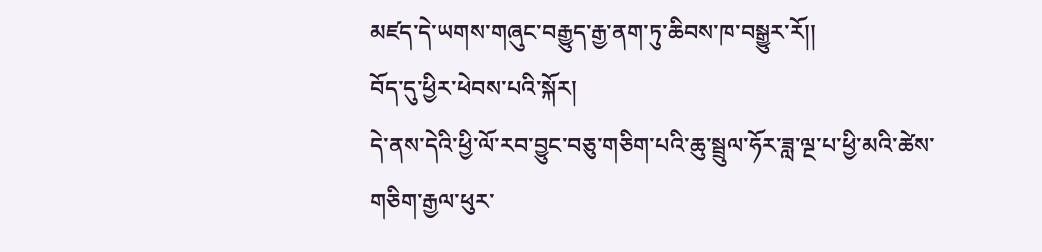མཛད་དེ་ཡགས་གཞུང་བརྒྱུད་རྒྱ་ནག་ཏུ་ཆིབས་ཁ་བསྒྱུར་རོ།།
བོད་དུ་ཕྱིར་ཕེབས་པའི་སྐོར།
དེ་ནས་དེའི་ཕྱི་ལོ་རབ་བྱུང་བཅུ་གཅིག་པའི་ཆུ་སྦྲུལ་ཧོར་ཟླ་ལྔ་པ་ཕྱི་མའི་ཚེས་གཅིག་རྒྱལ་ཕུར་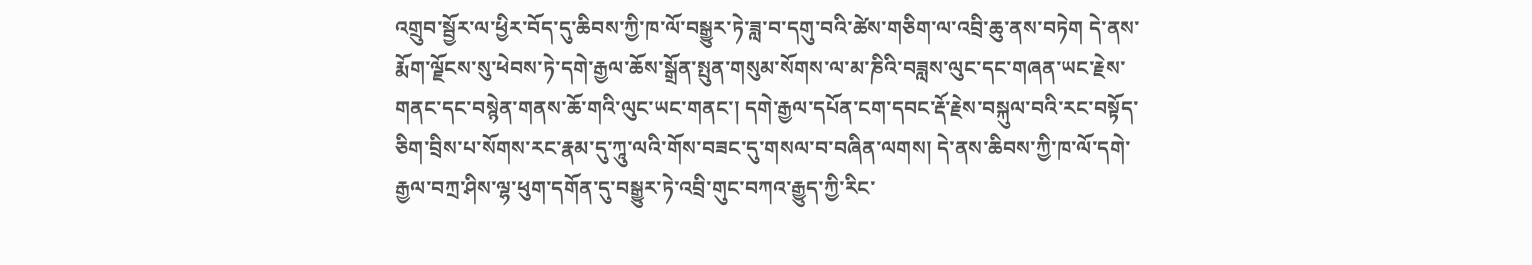འགྲུབ་སྦྱོར་ལ་ཕྱིར་བོད་དུ་ཆིབས་ཀྱི་ཁ་ལོ་བསྒྱུར་ཏེ་ཟླ་བ་དགུ་བའི་ཚེས་གཅིག་ལ་འབྲི་ཆུ་ནས་བཏེག དེ་ནས་རྨོག་ལྗོངས་སུ་ཕེབས་ཏེ་དགེ་རྒྱལ་ཆོས་སྒྲོན་སྤུན་གསུམ་སོགས་ལ་མ་ཎིའི་བཟླས་ལུང་དང་གཞན་ཡང་རྗེས་གནང་དང་བསྙེན་གནས་ཆོ་གའི་ལུང་ཡང་གནང་། དགེ་རྒྱལ་དཔོན་ངག་དབང་རྡོ་རྗེས་བསྐུལ་བའི་རང་བསྟོད་ཅིག་བྲིས་པ་སོགས་རང་རྣམ་དུ་ཀཱུ་ལའི་གོས་བཟང་དུ་གསལ་བ་བཞིན་ལགས། དེ་ནས་ཆིབས་ཀྱི་ཁ་ལོ་དགེ་རྒྱལ་བཀྲ་ཤིས་ལྷ་ཕུག་དགོན་དུ་བསྒྱུར་ཏེ་འབྲི་གུང་བཀའ་རྒྱུད་ཀྱི་རིང་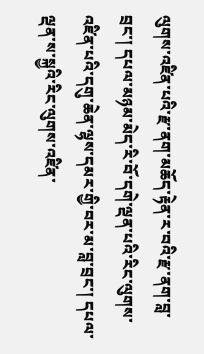ལུགས་འཛིན་པའི་རྫ་ནག་མཆོད་རྟེན་ར་བའི་རྫ་ནག་བླ་བྲང་། དཔལ་མཉམ་མེད་རི་བོ་དགེ་ལྡན་པའི་རིང་ལུགས་འཛིན་པའི་དགུ་ཆེན་ལྷས་དམར་གྱི་བར་མ་བླ་བྲང་། དཔལ་ལྡན་ས་སྐྱའི་རིང་ལུགས་འཛིན་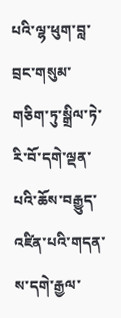པའི་ལྷ་ཕུག་བླ་བྲང་གསུམ་གཅིག་ཏུ་སྒྲིལ་ཏེ་རི་བོ་དགེ་ལྡན་པའི་ཆོས་བརྒྱུད་འཛིན་པའི་གདན་ས་དགེ་རྒྱལ་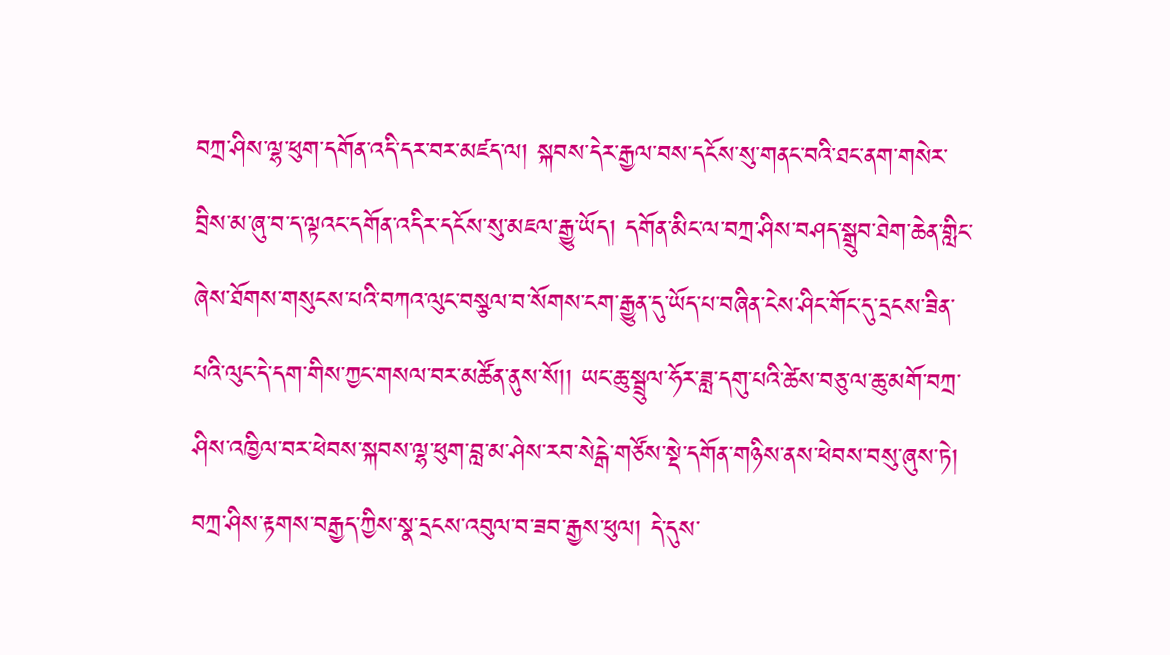བཀྲ་ཤིས་ལྷ་ཕུག་དགོན་འདི་དར་བར་མཛད་ལ། སྐབས་དེར་རྒྱལ་བས་དངོས་སུ་གནང་བའི་ཐང་ནག་གསེར་བྲིས་མ་ཞུ་བ་ད་ལྟའང་དགོན་འདིར་དངོས་སུ་མཇལ་རྒྱུ་ཡོད། དགོན་མིང་ལ་བཀྲ་ཤིས་བཤད་སྒྲུབ་ཐེག་ཆེན་གླིང་ཞེས་ཐོགས་གསུངས་པའི་བཀའ་ལུང་བསྩལ་བ་སོགས་ངག་རྒྱུན་དུ་ཡོད་པ་བཞིན་ངེས་ཤིང་གོང་དུ་དྲངས་ཟིན་པའི་ལུང་དེ་དག་གིས་ཀྱང་གསལ་བར་མཚོན་ནུས་སོ།། ཡང་ཆུ་སྦྲུལ་ཧོར་ཟླ་དགུ་པའི་ཚེས་བཅུ་ལ་ཆུ་མགོ་བཀྲ་ཤིས་འཁྱིལ་བར་ཕེབས་སྐབས་ལྷ་ཕུག་བླ་མ་ཤེས་རབ་སེངྒེ་གཙོས་སྡེ་དགོན་གཉིས་ནས་ཕེབས་བསུ་ཞུས་ཏེ། བཀྲ་ཤིས་རྟགས་བརྒྱད་ཀྱིས་སྣ་དྲངས་འབུལ་བ་ཟབ་རྒྱས་ཕུལ། དེ་དུས་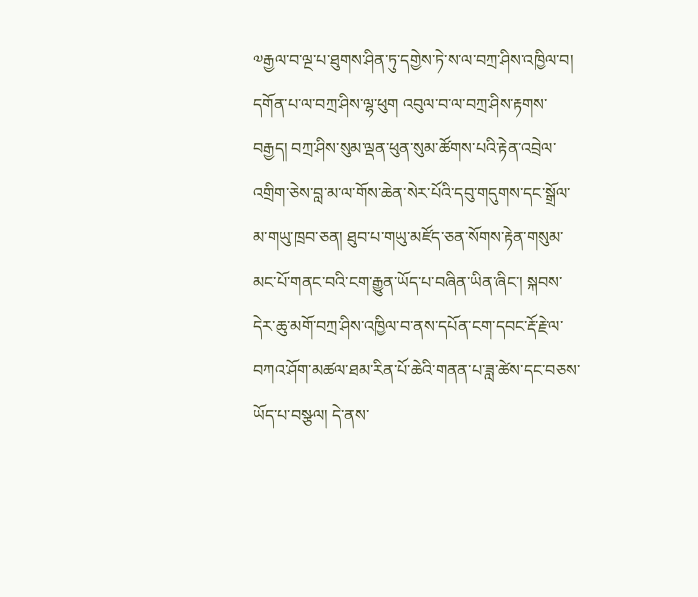༧རྒྱལ་བ་ལྔ་པ་ཐུགས་ཤིན་ཏུ་དགྱེས་ཏེ་ས་ལ་བཀྲ་ཤིས་འཁྱིལ་བ། དགོན་པ་ལ་བཀྲ་ཤིས་ལྷ་ཕུག འབུལ་བ་ལ་བཀྲ་ཤིས་རྟགས་བརྒྱད། བཀྲ་ཤིས་སུམ་ལྡན་ཕུན་སུམ་ཚོགས་པའི་རྟེན་འབྲེལ་འགྲིག་ཅེས་བླ་མ་ལ་གོས་ཆེན་སེར་པོའི་དབུ་གདུགས་དང་སྒྲོལ་མ་གཡུ་ཁྲབ་ཅན། ཐུབ་པ་གཡུ་མཛོད་ཅན་སོགས་རྟེན་གསུམ་མང་པོ་གནང་བའི་ངག་རྒྱུན་ཡོད་པ་བཞིན་ཡིན་ཞིང་། སྐབས་དེར་ཆུ་མགོ་བཀྲ་ཤིས་འཁྱིལ་བ་ནས་དཔོན་ངག་དབང་རྡོ་རྗེ་ལ་བཀའ་ཤོག་མཚལ་ཐམ་རིན་པོ་ཆེའི་གནན་པ་ཟླ་ཚེས་དང་བཅས་ཡོད་པ་བསྩལ། དེ་ནས་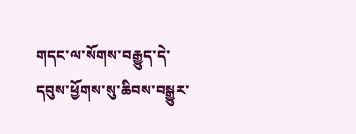གདང་ལ་སོགས་བརྒྱུད་དེ་དབུས་ཕྱོགས་སུ་ཆིབས་བསྒྱུར་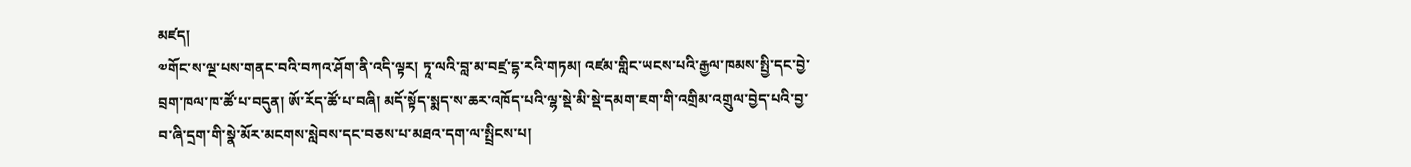མཛད།
༧གོང་ས་ལྔ་པས་གནང་བའི་བཀའ་ཤོག་ནི་འདི་ལྟར། ཏཱ་ལའི་བླ་མ་བཛྲ་དྷ་རའི་གཏམ། འཛམ་གླིང་ཡངས་པའི་རྒྱལ་ཁམས་སྤྱི་དང་བྱེ་བྲག་ཁལ་ཁ་ཚོ་པ་བདུན། ཨོ་རོད་ཚོ་པ་བཞི། མདོ་སྟོད་སྨད་ས་ཆར་འཁོད་པའི་ལྷ་སྡེ་མི་སྡེ་དམག་ཇག་གི་འགྲིམ་འགྲུལ་བྱེད་པའི་བྱ་བ་ཞི་དྲག་གི་སྣེ་མོར་མངགས་སླེབས་དང་བཅས་པ་མཐའ་དག་ལ་སྤྲིངས་པ།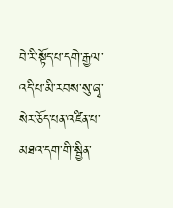བེ་རི་སྟོད་པ་དགེ་རྒྱལ་འདི་པ་མི་རབས་སུ་ཞྭ་སེར་ཅོད་པན་འཛིན་པ་མཐའ་དག་གི་སྦྱིན་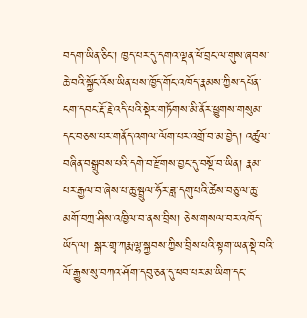བདག་ཡིན་ཅིང་། ཁྱད་པར་དུ་དགའ་ལྡན་ཕོ་བྲང་ལ་གུས་ཞབས་ཆེ་བའི་སྐྱོང་འོས་ཡིན་པས་ཁྱོད་གོང་འཁོད་རྣམས་ཀྱིས་དཔོན་ངག་དབང་རྡོ་རྗེ་འདི་པའི་སྡེར་གཏོགས་མི་ནོར་ཕྱུགས་གསུམ་དང་བཅས་པར་གནོད་འགལ་ལོག་པར་འགྲོ་བ་མ་བྱེད། འཚུལ་བཞིན་བསྒྲུབས་པའི་དགེ་བ་རྫོགས་བྱང་དུ་བསྔོ་བ་ཡིན། རྣམ་པར་རྒྱལ་བ་ཞེས་པ་ཆུ་སྦྲུལ་ཧོར་ཟླ་དགུ་པའི་ཚེས་བཅུ་ལ་ཆུ་མགོ་བཀྲ་ཤིས་འཁྱིལ་བ་ནས་བྲིས། ཅེས་གསལ་བར་འཁོད་ཡོད་ལ། སྒར་གྲྭ་ཀརྨ་ལྷ་སྐྱབས་ཀྱིས་བྲིས་པའི་སྟག་ཡན་སྡེ་བའི་ལོ་རྒྱུས་སུ་བཀའ་ཤོག་དབུ་ཅན་དུ་ཕབ་པར་མ་ཡིག་དང་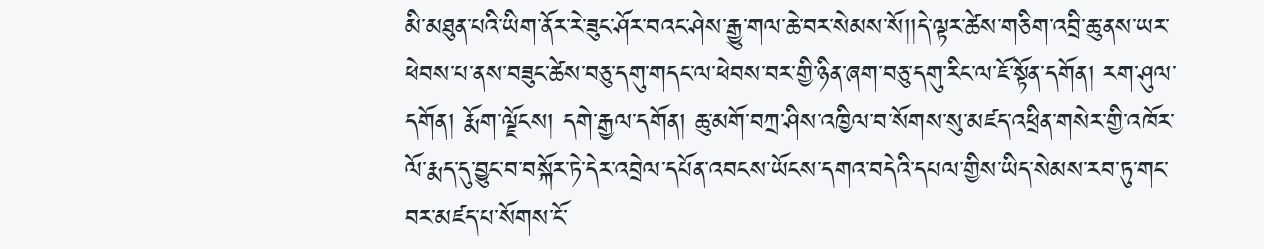མི་མཐུན་པའི་ཡིག་ནོར་རེ་ཟུང་ཤོར་བའང་ཤེས་རྒྱུ་གལ་ཆེ་བར་སེམས་སོ།།དེ་ལྟར་ཚེས་གཅིག་འབྲི་ཆུ་ནས་ཡར་ཕེབས་པ་ནས་བཟུང་ཚེས་བཅུ་དགུ་གདང་ལ་ཕེབས་བར་གྱི་ཉིན་ཞག་བཅུ་དགུ་རིང་ལ་ཇོ་སྟོན་དགོན། རག་ཤུལ་དགོན། རྨོག་ལྗོངས། དགེ་རྒྱལ་དགོན། ཆུ་མགོ་བཀྲ་ཤིས་འཁྱིལ་བ་སོགས་སུ་མཛད་འཕྲིན་གསེར་གྱི་འཁོར་ལོ་རྨད་དུ་བྱུང་བ་བསྐོར་ཏེ་དེར་འབྲེལ་དཔོན་འབངས་ཡོངས་དགའ་བདེའི་དཔལ་གྱིས་ཡིད་སེམས་རབ་ཏུ་གང་བར་མཛད་པ་སོགས་ངོ་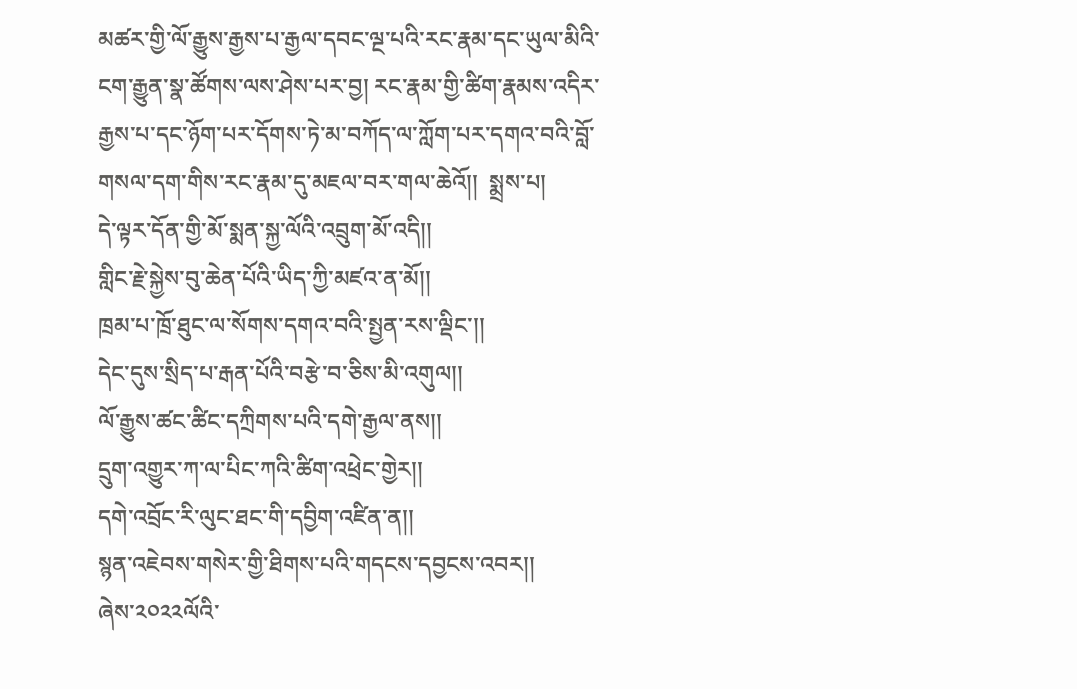མཚར་གྱི་ལོ་རྒྱུས་རྒྱས་པ་རྒྱལ་དབང་ལྔ་པའི་རང་རྣམ་དང་ཡུལ་མིའི་ངག་རྒྱུན་སྣ་ཚོགས་ལས་ཤེས་པར་བྱ། རང་རྣམ་གྱི་ཚིག་རྣམས་འདིར་རྒྱས་པ་དང་ཉོག་པར་དོགས་ཏེ་མ་བཀོད་ལ་ཀློག་པར་དགའ་བའི་བློ་གསལ་དག་གིས་རང་རྣམ་དུ་མཇལ་བར་གལ་ཆེའོ།།  སྨྲས་པ།
དེ་ལྟར་དོན་གྱི་མོ་སྨན་སྐྱ་ལོའི་འབྲུག་མོ་འདི།།
གླིང་རྗེ་སྐྱེས་བུ་ཆེན་པོའི་ཡིད་ཀྱི་མཛའ་ན་མོ།།
ཁྲམ་པ་ཁྲོ་ཐུང་ལ་སོགས་དགའ་བའི་སྤྱན་རས་ལྡིང་།།
དེང་དུས་སྲིད་པ་རྒན་པོའི་བརྩེ་བ་ཅིས་མི་འགུལ།།
ལོ་རྒྱུས་ཚང་ཚིང་དཀྲིགས་པའི་དགེ་རྒྱལ་ནས།།
དྲུག་འགྱུར་ཀ་ལ་པིང་ཀའི་ཚིག་འཕྲེང་གྱེར།།
དགེ་འབྲོང་རི་ལུང་ཐང་གི་དབྱིག་འཛིན་ན།།
སྙན་འཇེབས་གསེར་གྱི་ཐིགས་པའི་གདངས་དབྱངས་འབར།།
ཞེས་༢༠༢༢ལོའི་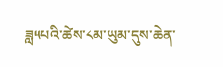ཟླ༥པའི་ཚེས་༨མ་ཡུམ་དུས་ཆེན་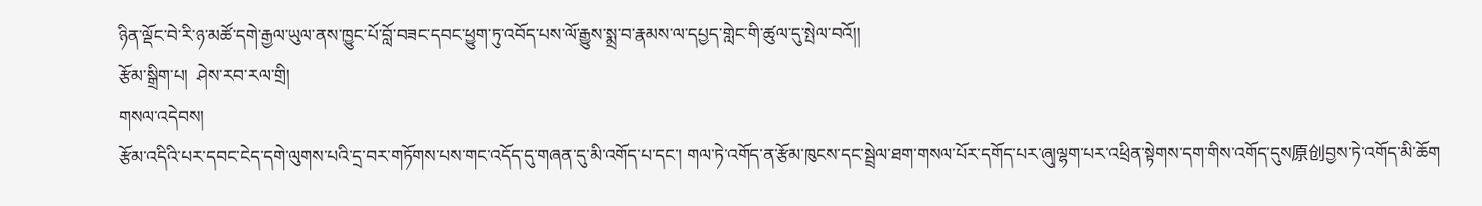ཉིན་ལྡོང་བེ་རི་ཉ་མཚོ་དགེ་རྒྱལ་ཡུལ་ནས་ཁྱུང་པོ་བློ་བཟང་དབང་ཕྱུག་ཏུ་འབོད་པས་ལོ་རྒྱུས་སྨྲ་བ་རྣམས་ལ་དཔྱད་གླེང་གི་ཚུལ་དུ་སྤེལ་བའོ།།
རྩོམ་སྒྲིག་པ།  ཤེས་རབ་རལ་གྲི།
གསལ་འདེབས།
རྩོམ་འདིའི་པར་དབང་ངེད་དགེ་ལུགས་པའི་དྲ་བར་གཏོགས་པས་གང་འདོད་དུ་གཞན་དུ་མི་འགོད་པ་དང་། གལ་ཏེ་འགོད་ན་རྩོམ་ཁུངས་དང་སྦྲེལ་ཐག་གསལ་པོར་དགོད་པར་ཞུ།ལྷག་པར་འཕྲིན་སྟེགས་དག་གིས་འགོད་དུས原创བྱས་ཏེ་འགོད་མི་ཆོག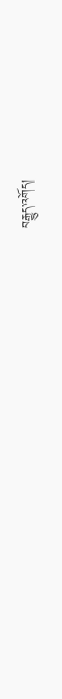བརྒྱུད་འགོད།